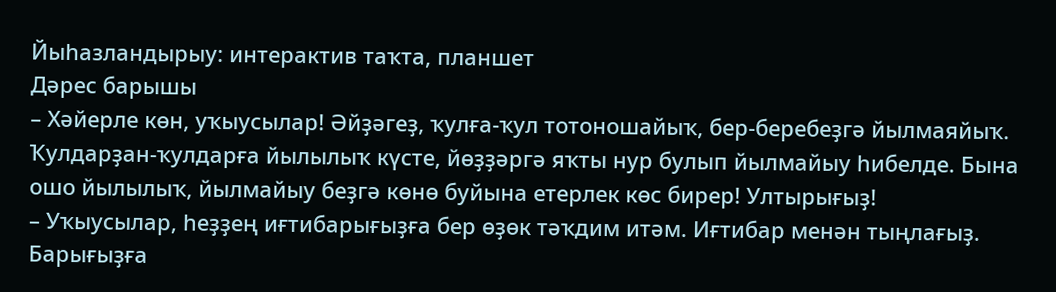Йыһазландырыу: интерактив таҡта, планшет
Дәрес барышы
– Хәйерле көн, уҡыусылар! Әйҙәгеҙ, ҡулға-ҡул тотоношайыҡ, бер-беребеҙгә йылмаяйыҡ. Ҡулдарҙан-ҡулдарға йылылыҡ күсте, йөҙҙәргә яҡты нур булып йылмайыу һибелде. Бына ошо йылылыҡ, йылмайыу беҙгә көнө буйына етерлек көс бирер! Ултырығыҙ!
– Уҡыусылар, һеҙҙең иғтибарығыҙға бер өҙөк тәҡдим итәм. Иғтибар менән тыңлағыҙ.
Барығыҙға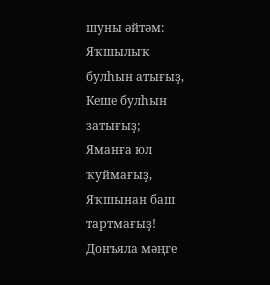шуны әйтәм:
Яҡшылыҡ булһын атығыҙ,
Кеше булһын затығыҙ;
Яманға юл ҡуймағыҙ,
Яҡшынан баш тартмағыҙ!
Донъяла мәңге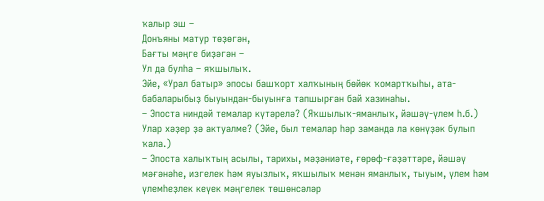ҡалыр эш –
Донъяны матур төҙөгән,
Бағты мәңге биҙәгән –
Ул да булһа – яҡшылыҡ.
Эйе, «Урал батыр» эпосы башҡорт халҡының бөйөк ҡомартҡыһы, ата-бабаларыбыҙ быуындан-быуынға тапшырған бай хазинаһы.
– Эпоста ниндәй темалар күтәрелә? (Яҡшылыҡ-яманлыҡ, йәшәү-үлем һ.б.) Улар хәҙер ҙә актуалме? (Эйе, был темалар һәр заманда ла көнүҙәк булып ҡала.)
– Эпоста халыҡтың асылы, тарихы, мәҙәниәте, ғөрөф-ғәҙәттәре, йәшәү мәғәнәһе, изгелек һәм яуызлыҡ, яҡшылыҡ менән яманлыҡ, тыуым, үлем һәм үлемһеҙлек кеүек мәңгелек төшөнсәләр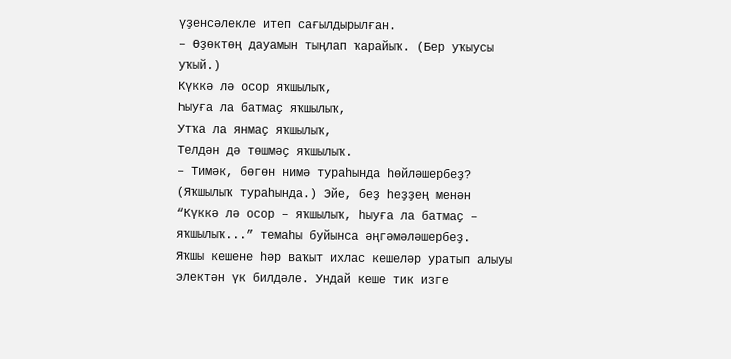үҙенсәлекле итеп сағылдырылған.
– Өҙөктөң дауамын тыңлап ҡарайыҡ. (Бер уҡыусы уҡый.)
Күккә лә осор яҡшылыҡ,
Һыуға ла батмаҫ яҡшылыҡ,
Утҡа ла янмаҫ яҡшылыҡ,
Телдән дә төшмәҫ яҡшылыҡ.
– Тимәк, бөгөн нимә тураһында һөйләшербеҙ? (Яҡшылыҡ тураһында.) Эйе, беҙ һеҙҙең менән “Күккә лә осор – яҡшылыҡ, һыуға ла батмаҫ – яҡшылыҡ...” темаһы буйынса әңгәмәләшербеҙ.
Яҡшы кешене һәр ваҡыт ихлас кешеләр уратып алыуы электән үк билдәле. Ундай кеше тик изге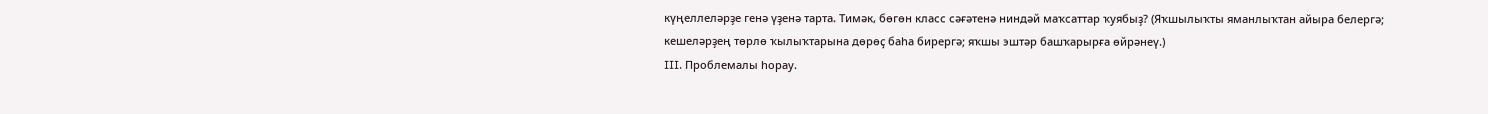күңеллеләрҙе генә үҙенә тарта. Тимәк, бөгөн класс сәғәтенә ниндәй маҡсаттар ҡуябыҙ? (Яҡшылыҡты яманлыҡтан айыра белергә; кешеләрҙең төрлө ҡылыҡтарына дөрөҫ баһа бирергә; яҡшы эштәр башҡарырға өйрәнеү.)
III. Проблемалы һорау.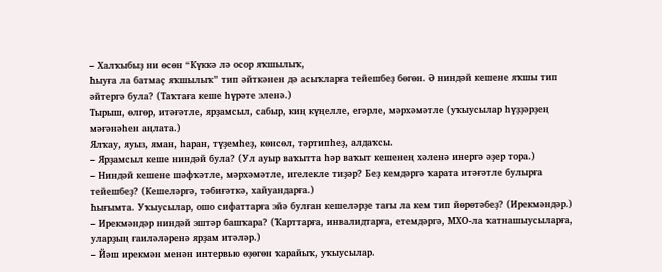– Халҡыбыҙ ни өсөн “Күккә лә осор яҡшылыҡ,
Һыуға ла батмаҫ яҡшылыҡ” тип әйткәнен дә асыҡларға тейешбеҙ бөгөн. Ә ниндәй кешене яҡшы тип әйтергә була? (Таҡтаға кеше һүрәте эленә.)
Тырыш, өлгөр, итәғәтле, ярҙамсыл, сабыр, киң күңелле, егәрле, мәрхәмәтле (уҡыусылар һүҙҙәрҙең мәғәнәһен аңлата.)
Ялҡау, яуыз, яман, һаран, түҙемһеҙ, көнсөл, тәртипһеҙ, алдаҡсы.
– Ярҙамсыл кеше ниндәй була? (Ул ауыр ваҡытта һәр ваҡыт кешенең хәленә инергә әҙер тора.)
– Ниндәй кешене шәфҡәтле, мәрхәмәтле, игелекле тиҙәр? Беҙ кемдәргә ҡарата итәғәтле булырға тейешбеҙ? (Кешеләргә, тәбиғәткә, хайуандарға.)
Һығымта. Уҡыусылар, ошо сифаттарға эйә булған кешеләрҙе тағы ла кем тип йөрөтәбеҙ? (Ирекмәндәр.)
– Ирекмәндәр ниндәй эштәр башҡара? (Ҡарттарға, инвалидтарға, етемдәргә, МХО-ла ҡатнашыусыларға, уларҙың ғаиләләренә ярҙам итәләр.)
– Йәш ирекмән менән интервью өҙөгөн ҡарайыҡ, уҡыусылар.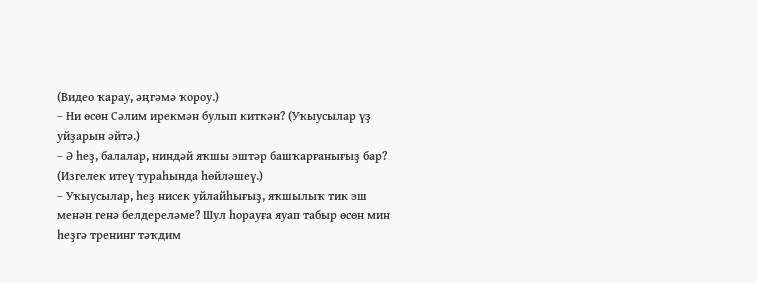(Видео ҡарау, әңгәмә ҡороу.)
– Ни өсөн Сәлим ирекмән булып киткән? (Уҡыусылар үҙ уйҙарын әйтә.)
– Ә һеҙ, балалар, ниндәй яҡшы эштәр башҡарғанығыҙ бар? (Изгелек итеү тураһында һөйләшеү.)
– Уҡыусылар, һеҙ нисек уйлайһығыҙ, яҡшылыҡ тик эш менән генә белдереләме? Шул һорауға яуап табыр өсөн мин һеҙгә тренинг тәҡдим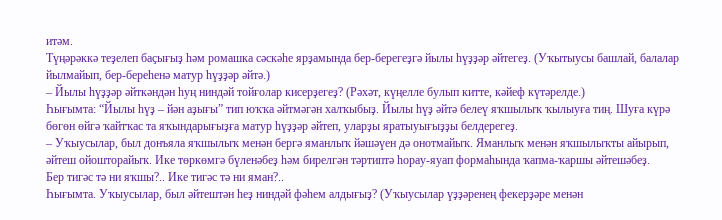итәм.
Түңәрәккә теҙелеп баҫығыҙ һәм ромашка сәскәһе ярҙамында бер-берегеҙгә йылы һүҙҙәр әйтегеҙ. (Уҡытыусы башлай, балалар йылмайып, бер-береһенә матур һүҙҙәр әйтә.)
– Йылы һүҙҙәр әйткәндән һуң ниндәй тойғолар кисерҙегеҙ? (Рәхәт, күңелле булып китте, кәйеф күтәрелде.)
Һығымта: “Йылы һүҙ – йән аҙығы” тип юҡҡа әйтмәгән халҡыбыҙ. Йылы һүҙ әйтә белеү яҡшылыҡ ҡылыуға тиң. Шуға күрә бөгөн өйгә ҡайтҡас та яҡындарығыҙға матур һүҙҙәр әйтеп, уларҙы яратыуығыҙҙы белдерегеҙ.
– Уҡыусылар, был донъяла яҡшылыҡ менән бергә яманлыҡ йәшәүен дә онотмайыҡ. Яманлыҡ менән яҡшылыҡты айырып, әйтеш ойошторайыҡ. Ике төркөмгә бүленәбеҙ һәм бирелгән тәртиптә һорау-яуап формаһында ҡапма-ҡаршы әйтешәбеҙ.
Бер тигәс тә ни яҡшы?.. Ике тигәс тә ни яман?..
Һығымта. Уҡыусылар, был әйтештән һеҙ ниндәй фәһем алдығыҙ? (Уҡыусылар үҙҙәренең фекерҙәре менән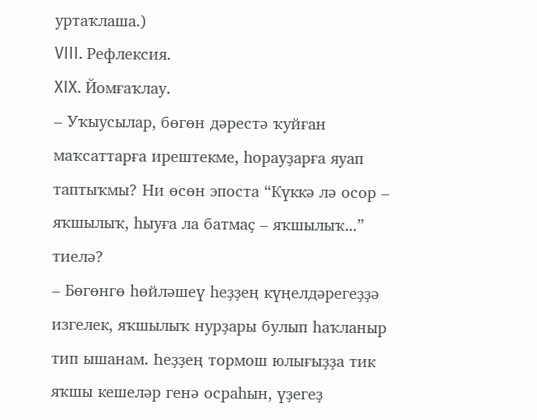уртаҡлаша.)
VIII. Рефлексия.
XIX. Йомғаҡлау.
– Уҡыусылар, бөгөн дәрестә ҡуйған маҡсаттарға ирештекме, һорауҙарға яуап таптыҡмы? Ни өсөн эпоста “Күккә лә осор – яҡшылыҡ, һыуға ла батмаҫ – яҡшылыҡ...” тиелә?
– Бөгөнгө һөйләшеү һеҙҙең күңелдәрегеҙҙә изгелек, яҡшылыҡ нурҙары булып һаҡланыр тип ышанам. Һеҙҙең тормош юлығыҙҙа тик яҡшы кешеләр генә осраһын, үҙегеҙ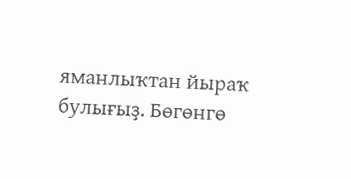яманлыҡтан йыраҡ булығыҙ. Бөгөнгө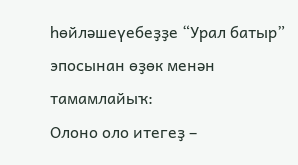һөйләшеүебеҙҙе “Урал батыр” эпосынан өҙөк менән тамамлайыҡ:
Олоно оло итегеҙ –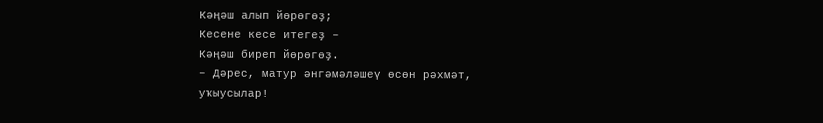Кәңәш алып йөрөгөҙ;
Кесене кесе итегеҙ –
Кәңәш биреп йөрөгөҙ.
– Дәрес, матур әнгәмәләшеү өсөн рәхмәт, уҡыусылар!